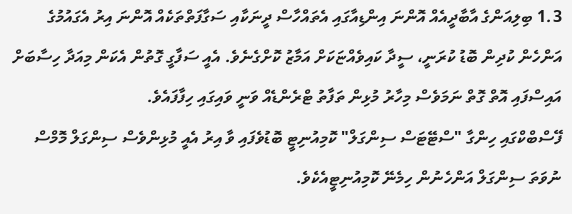1.3 ބިލިއަންގެ އާބާދީއެއް އޮންނަ އިންޑިއާގައި އެތައްހާސް ދީނަކާއި ސަގާފަތްތަކެއް އޮންނަ އިރު އެގައުމުގެ އަންހެން ކުދިން ބޮޑު ކުރަނީ، ސީދާ ކައިވެއްޏަކަށް އަމާޒު ކޮށްގެނެވެ. އެއީ ސަފާގީ ގޮތުން އެކަން މިއަދާ ހިސާބަށް އައިސްފައި އޮތް ގޮތް ނަމަވެސް މިހާރު މުޅިން ތަފާތު ޓްރެންޑެއް ވަނީ ވައިގައި ހިފާފައެވެ.
ފޭސްބްކްގައި ހިންގާ "ސްޓޭޓަސް ސިންގަލް" ކޮމިއުނިޓީ ބޮޑުވެފައި ވާ އިރު އެއީ މުޅިންވެސް ސިންގަލް މޮމްސް ނުވަތަ ސިންގަލް އަންހެނުން ހިމެނޭ ކޮމިއުނިޓީއެކެވެ.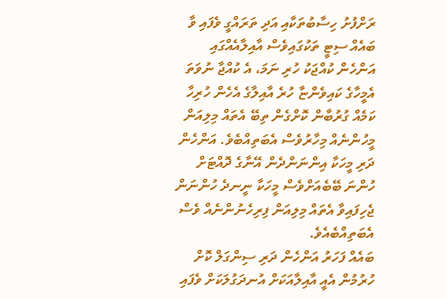ރަށްފުށު ހިސާބުތަކާއި އަދި ތަރައްގީ ވެފައި ވާ ބައެއް ސިޓީ ތަކުގައިވެސް އާއިލާއެއްގައި އަންހެން ކުއްޖަކު ހުރި ނަމަ، އެ ކުއްޖާ ނުވަތަ އެމީހާގެ ކައިވެންޏާ ހުރެ އާއިލާގެ އެހެން ހުރިހާ ކަމެއް ގުރުބާން ކޮށްގެން ތިބޭ އެތައް މިލިއަން މީހުންނެއް މިހާރުވެސް އެބަތިއްބެވެ. އަންހެން ދަރި މީހަކާ އިންނަންދެން އޭނާގެ ދޮއްޓަށް ހުންނަ ބޭބެއަށްވެސް މީހަކާ ނީނދެ ހުންނަން ޖެހިފައިވާ އެތައް މިލިއަން ފިރިހެނުންނެއް ވެސް އެބަތިއްބެއެވެ.
ބައެއް ފަހަރު އަންހެން ދަރި ސިންގަލް ކޮށް ހުރުމުން އެއީ އާއިލާއަކަށް އުނދަގުލަކަށް ވެފައި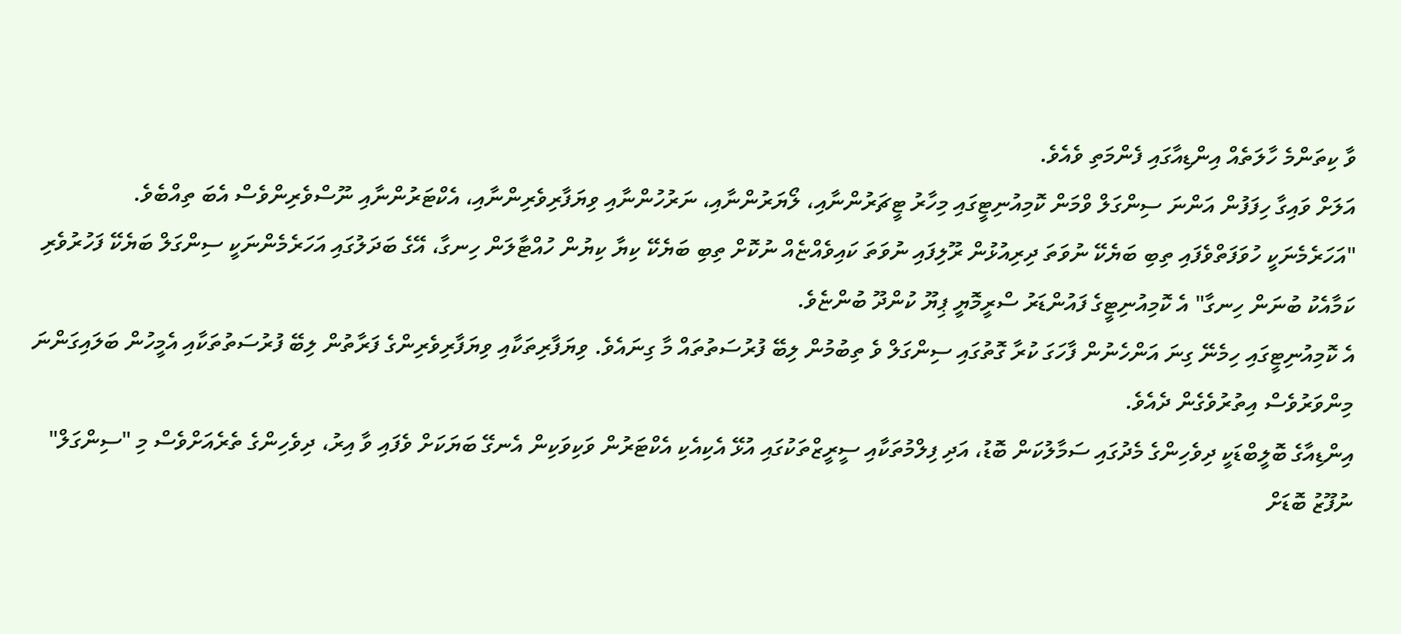ވާ ކިތަންމެ ހާލަތެއް އިންޑިއާގައި ފެންމަތި ވެއެވެ.
އަލަށް ވައިގާ ހިފަފުން އަންނަ ސިންގަލް ވްމަން ކޮމިއުނިޓީގައި މިހާރު ޓީޗަރުންނާއި، ލޯޔަރުންނާއި، ނަރުހުންނާއި ވިޔަފާރިވެރިންނާއި، އެކްޓަރުންނާއި ނޫސްވެރިންވެސް އެބަ ތިއްބެވެ.
"އަހަރެމެނަކީ ހުވަފަތްވެފައި ތިބި ބަޔެކޭ ނުވަތަ ދިރިއުޅުން ރޫލިފައި ނުވަތަ ކައިވެއްޏެއް ނުކޮށް ތިބި ބަޔެކޭ ކިޔާ ކިޔުން ހުއްޓާލަން ހިނގާ، އޭގެ ބަދަލުގައި އަހަރެމެންނަކީ ސިންގަލް ބަޔެކޭ ފަހުރުވެރި ކަމާއެކު ބުނަން ހިނގާ" އެ ކޮމިއުނިޓީގެ ފައުންޑަރު ސްރީމޮޔީ ޕިޔޫ ކުންދޫ ބުންޏެވެ.
އެ ކޮމިއުނިޓީގައި ހިމެނޭ ގިނަ އަންހެނުން ފާހަގަ ކުރާ ގޮތުގައި ސިންގަލް ވެ ތިބުމުން ލިބޭ ފުރުސަތުތައް މާ ގިނައެވެ. ވިޔަފާރިތަކާއި ވިޔަފާރިވެރިންގެ ފަރާތުން ލިބޭ ފުރުސަތުތަކާއި އެމީހުން ބަލައިގަންނަ މިންވަރުވެސް އިތުރުވެގެން ދެއެވެ.
އިންޑިއާގެ ބޮލީބްޑަކީ ދިވެހިންގެ މެދުގައި ސަމާލުކަން ބޮޑު، އަދި ފިލްމުތަކާއި ސީރީޒްތަކުގައި އުޅޭ އެކިއެކި އެކްޓަރުން ވަކިވަކިން އެނގޭ ބަޔަކަށް ވެފައި ވާ އިރު، ދިވެހިންގެ ތެރެއަށްވެސް މި "ސިންގަލް" ނުފޫޒު ބޮޑަށް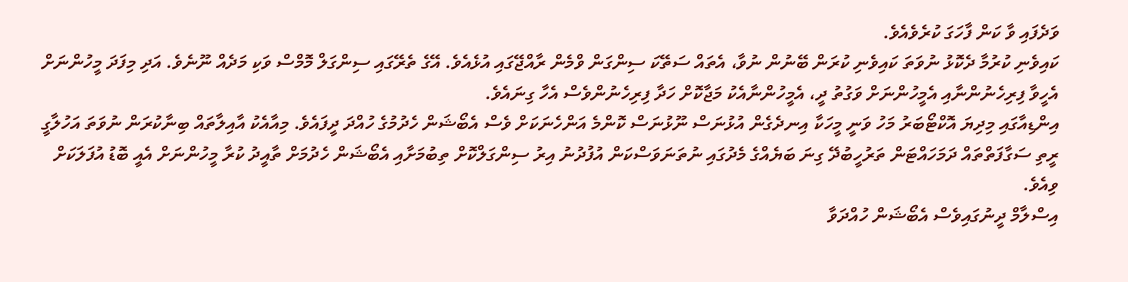ވަދެފައި ވާ ކަން ފާހަގަ ކުރެވެއެވެ.
ކައިވެނި ކުރުމާ ދެކޮޅު ނުވަތަ ކައިވެނި ކުރަން ބޭނުން ނުވާ، އެތައް ސަތޭކަ ސިންގަން ވްމެން ރާއްޖޭގައި އުޅެއެވެ. އޭގެ ތެރޭގައި ސިންގަލް މޮމްސް ވަކި މަދެއް ނޫނެވެ. އަދި މިފަދަ މީހުންނަށް އެހީވާ ފިރިހެނުންނާއި އެމީހުންނަށް ވަގުތު ދީ، އެމީހުންނާއެކު މަޖާކޮށް ހަދާ ފިރިހެނުންވެސް އެހާ ގިނައެވެ.
އިންޑިއާގައި މިދިޔަ އޮކްޓޯބަރު މަހު ވަނީ މީހަކާ އިނދެގެން އުޅުނަސް ނޫޅުނަސް ކޮންމެ އަންހެނަކަށް ވެސް އެބޯޝަން ހެދުމުގެ ހުއްދަ ދީފައެވެ. މިއާއެކު އާއިލާތައް ބިނާކުރަން ނުވަތަ އަހުލާގީ ރީތި ސަގާފަތްތައް ދަމަހައްޓަން ތަރުހީބުދޭ ގިނަ ބަޔެއްގެ މެދުގައި ނުތަނަވަސްކަން އުފުދުނު އިރު ސިންގަލްކޮށް ތިބުމަށާއި އެބޯޝަން ހެދުމަށް ތާއީދު ކުރާ މީހުންނަށް އެއީ ބޮޑު އުފަލަކަށް ވިއެވެ.
އިސްލާމް ދީނުގައިވެސް އެބޯޝަން ހުއްދަވާ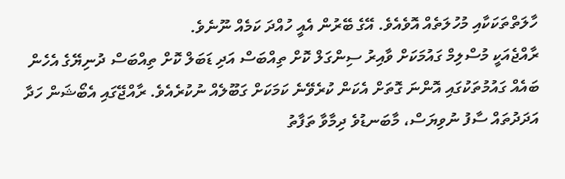ހާލަތްތަކަކާއި މުހުލަތެއް އޮވެއެވެ. އޭގެ ބޭރުން އެއީ ހުއްދަ ކަމެއް ނޫނެވެ.
ރާއްޖެއަކީ މުސްލިމް ގައުމަކަށް ވާއިރު ސިންގަލް ކޮށް ތިއްބަސް އަދި ޑަބަލް ކޮށް ތިއްބަސް ދުނިޔޭގެ އެހެން ބައެއް ގައުމުތަކުގައި އޮންނަ ގޮތަށް އެކަން ކުރެވޭނެ ކަމަކަށް ގަބޫލެއް ނުކުރެއެވެ. ރާއްޖޭގައި އެބޯޝަން ހަދާ އަދަދުތައް ސާފު ނުވިޔަސް، މާބަނޑުވެ ދިމާވާ ތަފާތު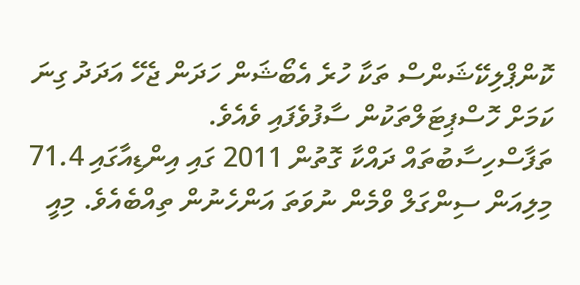ކޮންޕްލިކޭޝަންސް ތަކާ ހުރެ އެބޯޝަން ހަދަން ޖެހޭ އަދަދު ގިނަ ކަމަށް ހޮސްޕިޓަލްތަކުން ސާފުވެފައި ވެއެވެ.
ތަފާސްހިސާބުތައް ދައްކާ ގޮތުން 2011 ގައި އިންޑިއާގައި 71.4 މިލިއަން ސިންގަލް ވްމެން ނުވަތަ އަންހެނުން ތިއްބެއެވެ. މިއީ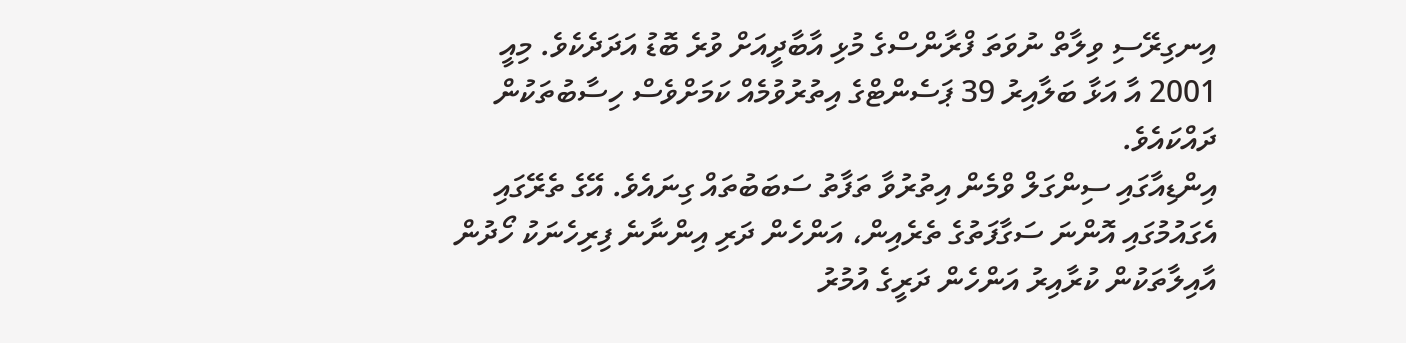އިނގިރޭސި ވިލާތް ނުވަތަ ފްރާންސްގެ މުޅި އާބާދީއަށް ވުރެ ބޮޑު އަދަދެކެވެ. މިއީ 2001 އާ އަޅާ ބަލާއިރު 39 ޕަސެންޓްގެ އިތުރުވުމެއް ކަމަށްވެސް ހިސާބުތަކުން ދައްކައެވެ.
އިންޑިއާގައި ސިންގަލް ވްމެން އިތުރުވާ ތަފާތު ސަބަބުތައް ގިނައެވެ. އޭގެ ތެރޭގައި އެގައުމުގައި އޮންނަ ސަގާފަތުގެ ތެރެއިން، އަންހެން ދަރި އިންނާނެ ފިރިހެނަކު ހޯދުން އާއިލާތަކުން ކުރާއިރު އަންހެން ދަރީގެ އުމުރު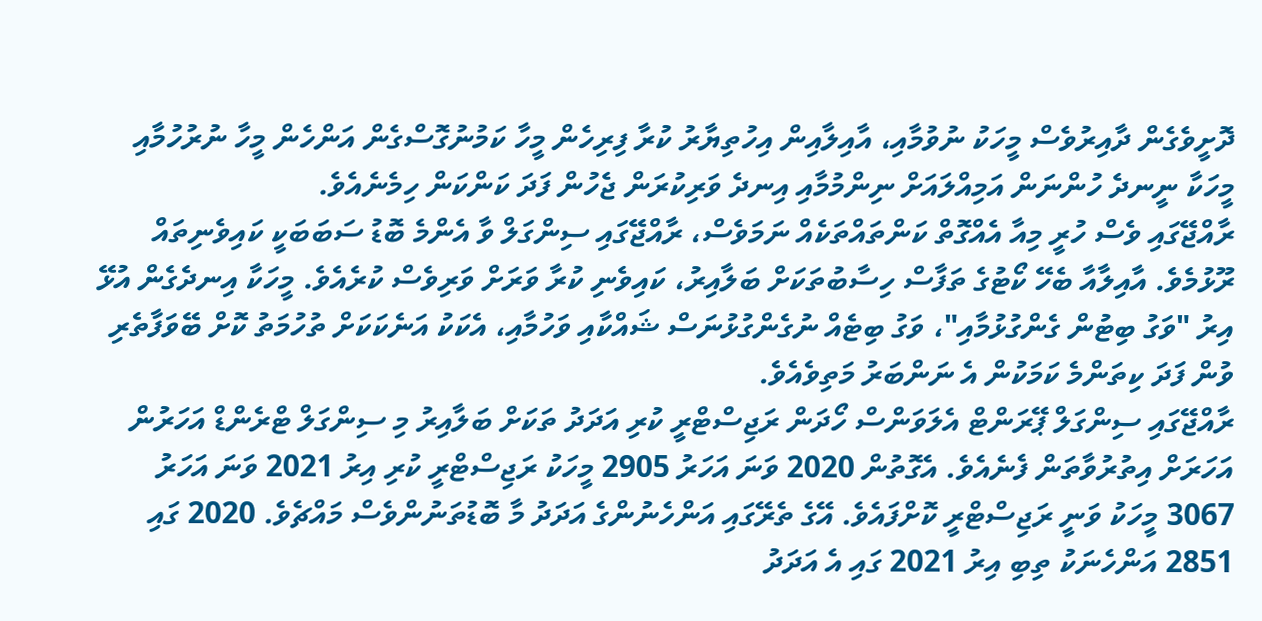ދޮށީވެގެން ދާއިރުވެސް މީހަކު ނުވުމާއި، އާއިލާއިން އިހުތިޔާރު ކުރާ ފިރިހެން މީހާ ކަމުނުގޮސްގެން އަންހެން މީހާ ނުރުހުމާއި މީހަކާ ނީނދެ ހުންނަން އަމިއްލައަށް ނިންމުމާއި އިނދެ ވަރިކުރަން ޖެހުން ފަދަ ކަންކަން ހިމެނެއެވެ.
ރާއްޖޭގައި ވެސް ހުރީ މިއާ އެއްގޮތް ކަންތައްތަކެއް ނަމަވެސް، ރާއްޖޭގައި ސިންގަލް ވާ އެންމެ ބޮޑު ސަބަބަކީ ކައިވެނިތައް ރޫޅުމެވެ. އާއިލާއާ ބެހޭ ކޯޓުގެ ތަފާސް ހިސާބުތަކަށް ބަލާއިރު، ކައިވެނި ކުރާ ވަރަށް ވަރިވެސް ކުރެއެވެ. މީހަކާ އިނދެގެން އުޅޭ އިރު "ވަގު ބިޓުން ގެންގުޅުމާއި"، ވަގު ބިޓެއް ނުގެންގުޅުނަސް ޝައްކާއި ވަހުމާއި، އެކަކު އަނެކަކަށް ތުހުމަތު ކޮށް ބޭވަފާތެރި ވުން ފަދަ ކިތަންމެ ކަމަކުން އެ ނަންބަރު މަތިވެއެވެ.
ރާއްޖޭގައި ސިންގަލް ޕޭރަންޓް އެލަވަންސް ހޯދަން ރަޖިސްޓްރީ ކުރި އަދަދު ތަކަށް ބަލާއިރު މި ސިންގަލް ޓްރެންޑް އަހަރުން އަހަރަށް އިތުރުވާތަން ފެނެއެވެ. އެގޮތުން 2020 ވަނަ އަހަރު 2905 މީހަކު ރަޖިސްޓްރީ ކުރި އިރު 2021 ވަނަ އަހަރު 3067 މީހަކު ވަނީ ރަޖިސްޓްރީ ކޮށްފައެވެ. އޭގެ ތެރޭގައި އަންހެނުންގެ އަދަދު މާ ބޮޑުތަނުންވެސް މައްޗެވެ. 2020 ގައި 2851 އަންހެނަކު ތިބި އިރު 2021 ގައި އެ އަދަދު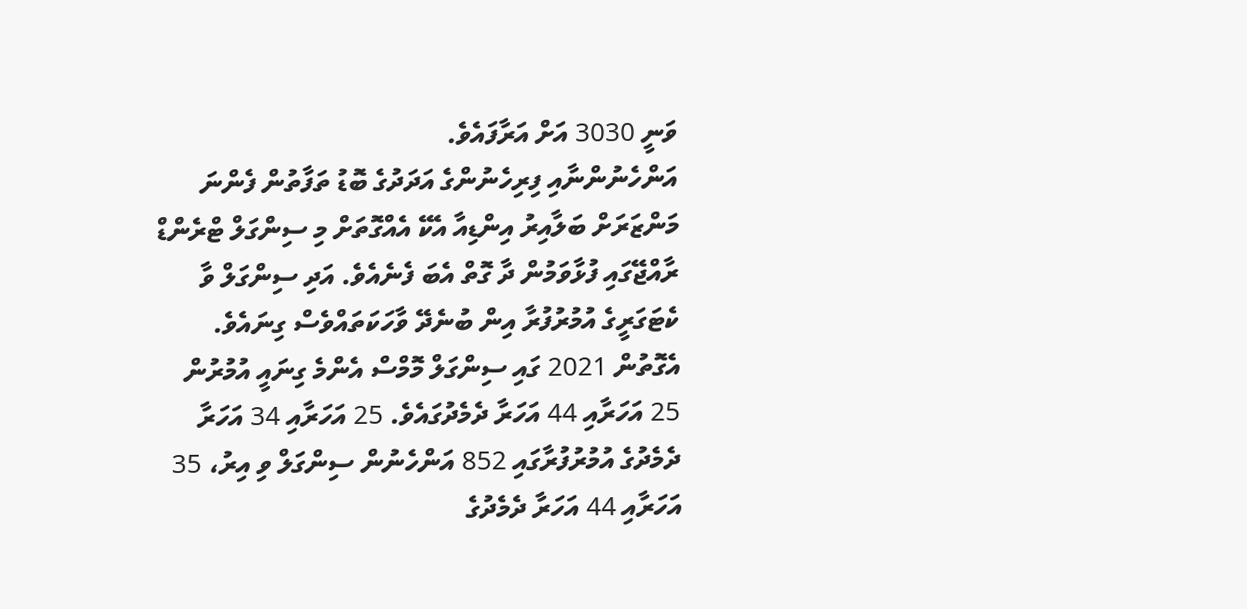ވަނީ 3030 އަށް އަރާފައެވެ.
އަންހެނުންނާއި ފިރިހެނުންގެ އަދަދުގެ ބޮޑު ތަފާތުން ފެންނަ މަންޒަރަށް ބަލާއިރު އިންޑިއާ އެކޭ އެއްގޮތަށް މި ސިންގަލް ޓްރެންޑް ރާއްޖޭގައި ފުޅާވަމުން ދާ ގޮތް އެބަ ފެނެއެވެ. އަދި ސިންގަލް ވާ ކެޓަގަރީގެ އުމުރުފުރާ އިން ބުނެދޭ ވާހަކަތައްވެސް ގިނައެވެ. އެގޮތުން 2021 ގައި ސިންގަލް މޮމްސް އެންމެ ގިނައީ އުމުރުން 25 އަހަރާއި 44 އަހަރާ ދެމެދުގައެވެ. 25 އަހަރާއި 34 އަހަރާ ދެމެދުގެ އުމުރުފުރާގައި 852 އަންހެނުން ސިންގަލް ވި އިރު، 35 އަހަރާއި 44 އަހަރާ ދެމެދުގެ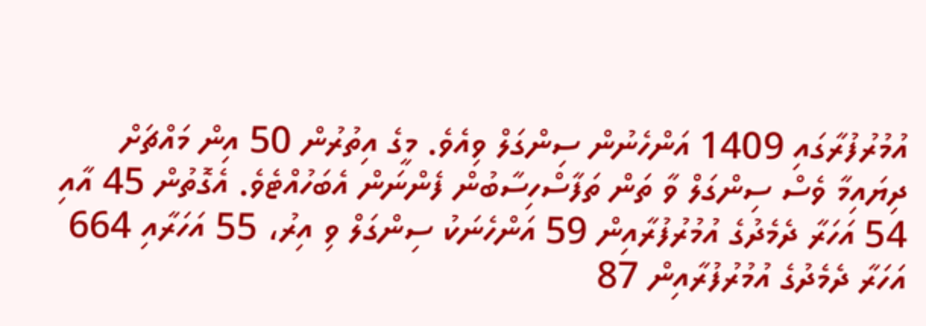އުމުރުފުރާގައި 1409 އަންހެނުން ސިންގަލް ވިއެވެ. މީގެ އިތުރުން 50 އިން މައްޗަށް ދިޔައިމާ ވެސް ސިންގަލް ވާ ތަން ތަފާސްހިސާބުން ފެންނަން އެބަހުއްޓެވެ. އެގޮތުން 45 އާއި 54 އަހަރާ ދެމެދުގެ އުމުރުފުރާއިން 59 އަންހެނަކު ސިންގަލް ވި އިރު، 55 އަހަރާއި 664 އަހަރާ ދެމެދުގެ އުމުރުފުރާއިން 87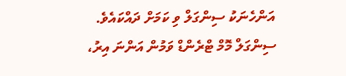އަންހެނަކު ސިންގަލް ވި ކަމަށް ދައްކައެވެ.
ސިންގަލް މޮމް ޓްރެންޑް ވަމުން އަންނަ އިރު،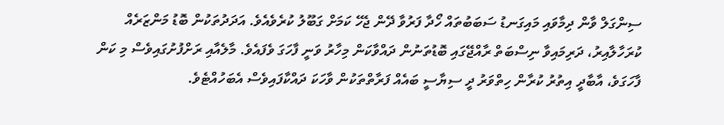ސިންގަލް ވާން ދިމާވައި މައިގަނޑު ސަބަބުތައް ހޯދާ ފަރުވާ ދޭން ޖެހޭ ކަމަށް ގަބޫލު ކުރެވެއެވެ. އަދަދުތަކުން ބޮޑު މަންޒަރެއް ކުރަހާލާއިރު، ދަރިމައިވާ ނިސްބަތް ރާއްޖޭގައި ބޮޑުތަނުން ދައްވާކަން މިހާރު ވަނީ ފާހަގަ ވެފައެވެ. މާލެއާއި ރަށްފުށުގައިވެސް މި ކަން ފާހަގަވެ، އާބާދީ އިތުރު ކުރާން ހިތްވަރު ދީ ސިޔާސީ ބައެއް ފަރާތްތަކުން ވާހަކަ ދައްކާފައިވެސް އެބަހުއްޓެވެ.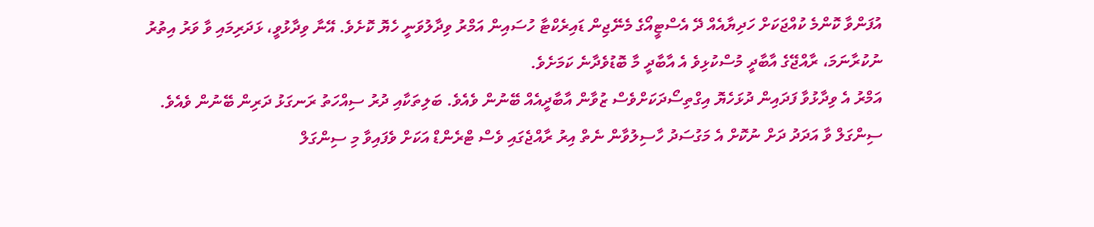އުފަންވާ ކޮންމެ ކުއްޖަކަށް ހަދިޔާއެއް ދޭ އެސްޓީއޯގެ މެނޭޖިން ޑައިރެކްޓާ ހުސައިން އަމްރު ވިދާލުވަނީ ހެޔޮ ކޮށެވެ. އޭނާ ވިދާޅުވީ، ޅަދަރިމައި ވާ ވަރު އިތުރު ނުކުރާނަމަ، ރާއްޖޭގެ އާބާދީ މުސްކުޅިވެ އެ އާބާދީ މާ ބޮޑުވެދާނެ ކަމަށެވެ.
އަމްރު އެ ވިދާޅުވާ ފަދައިން ދުޅަހެޔޮ އިގްތިސޯދަކަށްވެސް ޒުވާން އާބާދީއެއް ބޭނުން ވެއެވެ. ބަލިތަކާއި ދުރު ސިއްހަތު ރަނގަޅު ދަރިން ބޭނުން ވެއެވެ.
ސިންގަލް ވާ އަދަދު ދަށް ނުކޮށް އެ މަގުސަދު ހާސިލުވާން ނެތް އިރު ރާއްޖެގައި ވެސް ޓްރެންޑް އަކަށް ވެފައިވާ މި ސިންގަލް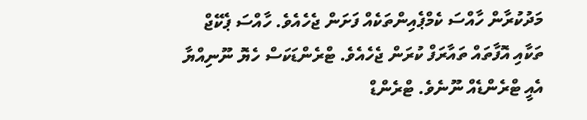މަދުކުރާން ހާއްސަ ކެމްޕެއިންތަކެއް ފަށަން ޖެހެއެވެ. ހާއްސަ ޕެކޭޖް ތަކާއި އޮފާތައް ތައާރަފް ކުރަން ޖެހެއެވެ. ޓްރެންޑަކަސް ހެޔޮ ނޫނިއްޔާ އެއީ ޓްރެންޑެއް ނޫނެވެ. ޓްރެންޑް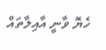ހެޔޮ ވާނީ އާއިލާތައް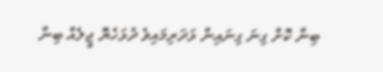ބިނާ ކޮށް ގިނަ ގިނައިން ޅަދަރިމައިވެ ދުޅަހެޔޮ ޖީލެއް ބިނާ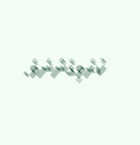ކުރެވިގެންނެވެ.